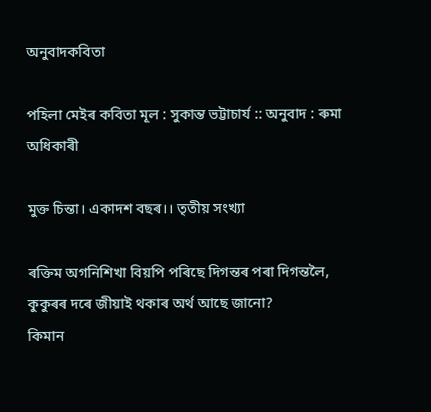অনুবাদকবিতা

পহিলা মেইৰ কবিতা মূল : সুকান্ত ভট্টাচাৰ্য :: অনুবাদ : ৰুমা অধিকাৰী

মুক্ত চিন্তা। একাদশ বছৰ।। তৃতীয় সংখ্যা

ৰক্তিম অগনিশিখা বিয়পি পৰিছে দিগন্তৰ পৰা দিগন্তলৈ,
কুকুৰৰ দৰে জীয়াই থকাৰ অৰ্থ আছে জানো?
কিমান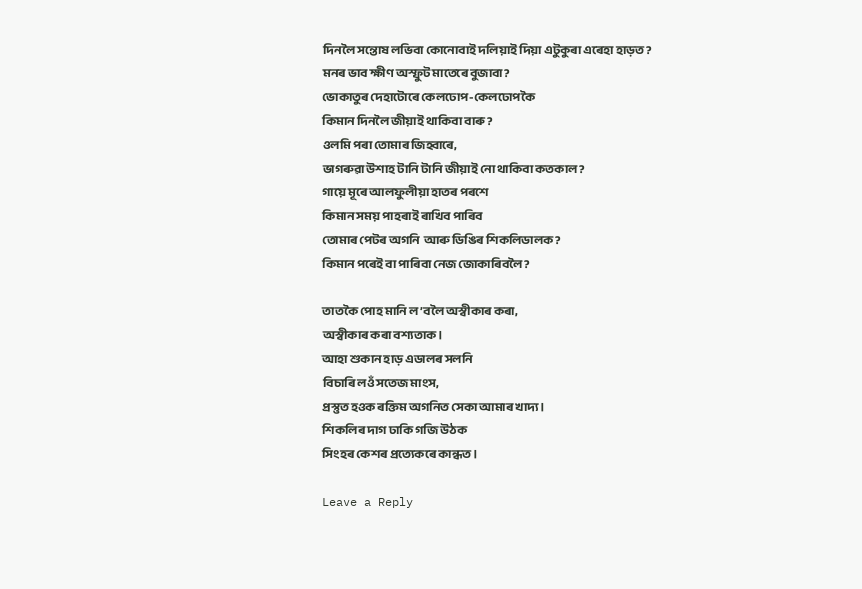দিনলৈ সন্তোষ লভিবা কোনোবাই দলিয়াই দিয়া এটুকুৰা এৰেহা হাড়ত?
মনৰ ভাব ক্ষীণ অস্ফুট মাতেৰে বুজাবা?
ভোকাতুৰ দেহাটোৰে কেলঢোপ-কেলঢোপকৈ
কিমান দিনলৈ জীয়াই থাকিবা বাৰু?
ওলমি পৰা তোমাৰ জিহ্বাৰে,
ভাগৰুৱা উশাহ টানি টানি জীয়াই নো থাকিবা কতকাল?
গায়ে মূৰে আলফুলীয়া হাতৰ পৰশে
কিমান সময় পাহৰাই ৰাখিব পাৰিব
তোমাৰ পেটৰ অগনি  আৰু ডিঙিৰ শিকলিডালক?
কিমান পৰেই বা পাৰিবা নেজ জোকাৰিবলৈ?

তাতকৈ পোহ মানি ল’বলৈ অস্বীকাৰ কৰা,
অস্বীকাৰ কৰা বশ্যতাক।
আহা শুকান হাড় এডালৰ সলনি
বিচাৰি লওঁ সতেজ মাংস,
প্ৰস্তুত হওক ৰক্তিম অগনিত সেকা আমাৰ খাদ্য।
শিকলিৰ দাগ ঢাকি গজি উঠক
সিংহৰ কেশৰ প্ৰত্যেকৰে কান্ধত।

Leave a Reply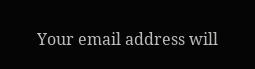Your email address will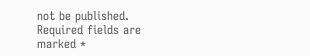not be published. Required fields are marked *